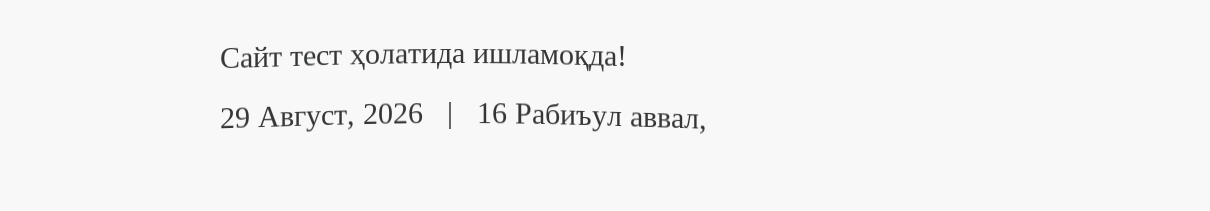Сайт тест ҳолатида ишламоқда!
29 Август, 2026   |   16 Рабиъул аввал,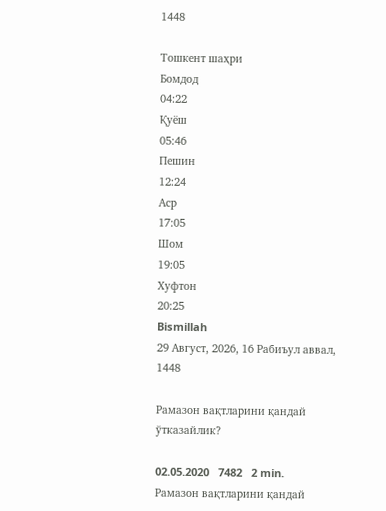1448

Тошкент шаҳри
Бомдод
04:22
Қуёш
05:46
Пешин
12:24
Аср
17:05
Шом
19:05
Хуфтон
20:25
Bismillah
29 Август, 2026, 16 Рабиъул аввал, 1448

Рамазон вақтларини қандай ўтказайлик?

02.05.2020   7482   2 min.
Рамазон вақтларини қандай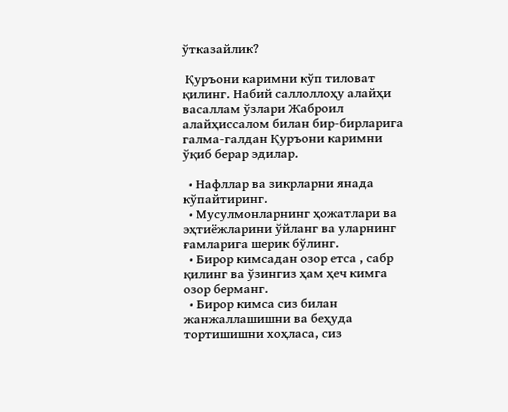ўтказайлик?

 Қуръони каримни кўп тиловат қилинг. Набий саллоллоҳу алайҳи васаллам ўзлари Жаброил алайҳиссалом билан бир-бирларига галма-галдан Қуръони каримни ўқиб берар эдилар.

  • Нафллар ва зикрларни янада кўпайтиринг.
  • Мусулмонларнинг ҳожатлари ва эҳтиёжларини ўйланг ва уларнинг ғамларига шерик бўлинг.
  • Бирор кимсадан озор етса , сабр қилинг ва ўзингиз ҳам ҳеч кимга озор берманг.
  • Бирор кимса сиз билан жанжаллашишни ва беҳуда тортишишни хоҳласа, сиз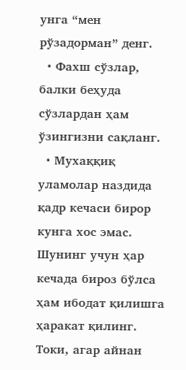унга “мен рўзадорман” денг.
  • Фахш сўзлар, балки беҳуда сўзлардан ҳам ўзингизни сақланг.
  • Мухаққиқ уламолар наздида қадр кечаси бирор кунга хос эмас. Шунинг учун ҳар кечада бироз бўлса ҳам ибодат қилишга ҳаракат қилинг. Токи, агар айнан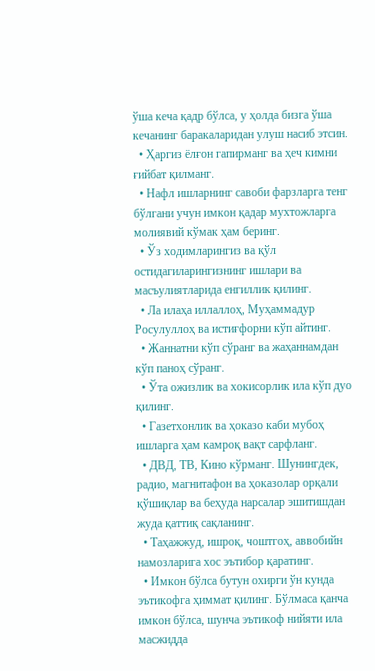ўша кеча қадр бўлса, у ҳолда бизга ўша кечанинг баракаларидан улуш насиб этсин.
  • Ҳаргиз ёлғон гапирманг ва ҳеч кимни ғийбат қилманг.
  • Нафл ишларнинг савоби фарзларга тенг бўлгани учун имкон қадар мухтожларга молиявий кўмак ҳам беринг.
  • Ўз ходимларингиз ва қўл остидагиларингизнинг ишлари ва масъулиятларида енгиллик қилинг.
  • Ла илаҳа иллаллоҳ, Муҳаммадур Росулуллоҳ ва истиғфорни кўп айтинг.
  • Жаннатни кўп сўранг ва жаҳаннамдан кўп паноҳ сўранг.
  • Ўта ожизлик ва хокисорлик ила кўп дуо қилинг.
  • Газетхонлик ва ҳоказо каби мубоҳ ишларга ҳам камроқ вақт сарфланг.
  • ДВД, ТВ, Кино кўрманг. Шунингдек, радио, магнитафон ва ҳоказолар орқали қўшиқлар ва беҳуда нарсалар эшитишдан жуда қаттиқ сақланинг.
  • Таҳажжуд, ишроқ, чоштгоҳ, аввобийн намозларига хос эътибор қаратинг.
  • Имкон бўлса бутун охирги ўн кунда эътикофга ҳиммат қилинг. Бўлмаса қанча имкон бўлса, шунча эътикоф нийяти ила масжидда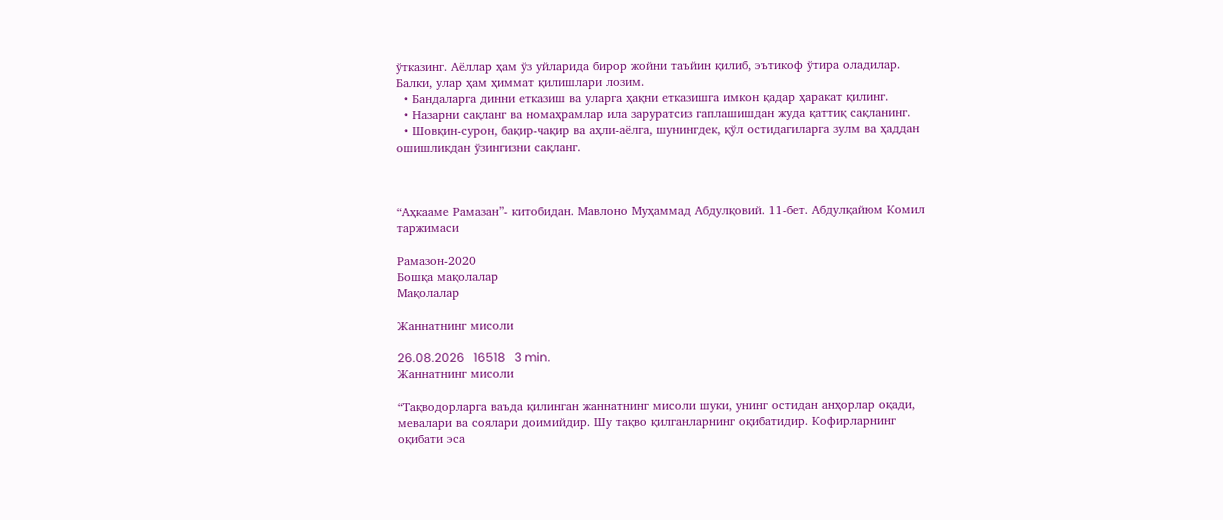ўтказинг. Аёллар ҳам ўз уйларида бирор жойни таъйин қилиб, эътикоф ўтира оладилар. Балки, улар ҳам ҳиммат қилишлари лозим.
  • Бандаларга динни етказиш ва уларга ҳақни етказишга имкон қадар ҳаракат қилинг.
  • Назарни сақланг ва номаҳрамлар ила заруратсиз гаплашишдан жуда қаттиқ сақланинг.
  • Шовқин-сурон, бақир-чақир ва аҳли-аёлга, шунингдек, қўл остидагиларга зулм ва ҳаддан ошишликдан ўзингизни сақланг.



“Аҳкааме Рамазан”- китобидан. Мавлоно Муҳаммад Абдулқовий. 11-бет. Абдулқайюм Комил таржимаси

Рамазон-2020
Бошқа мақолалар
Мақолалар

Жаннатнинг мисоли

26.08.2026   16518   3 min.
Жаннатнинг мисоли

“Тақводорларга ваъда қилинган жаннатнинг мисоли шуки, унинг остидан анҳорлар оқади, мевалари ва соялари доимийдир. Шу тақво қилганларнинг оқибатидир. Кофирларнинг оқибати эса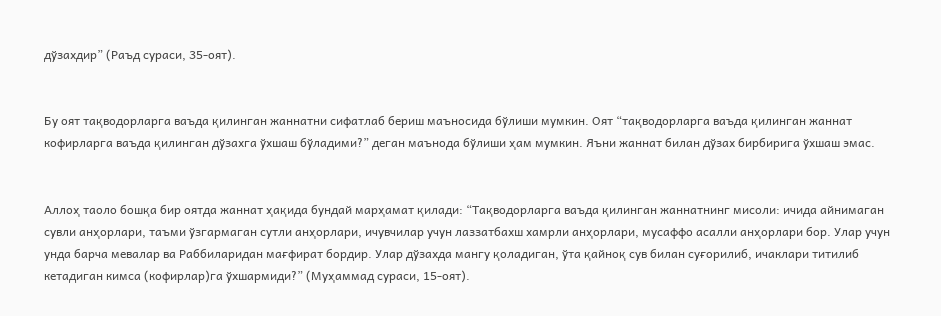дўзахдир” (Раъд сураси, 35-оят).


Бу оят тақводорларга ваъда қилинган жаннатни сифатлаб бериш маъносида бўлиши мумкин. Оят “тақводорларга ваъда қилинган жаннат кофирларга ваъда қилинган дўзахга ўхшаш бўладими?” деган маънода бўлиши ҳам мумкин. Яъни жаннат билан дўзах бирбирига ўхшаш эмас.


Аллоҳ таоло бошқа бир оятда жаннат ҳақида бундай марҳамат қилади: “Тақводорларга ваъда қилинган жаннатнинг мисоли: ичида айнимаган сувли анҳорлари, таъми ўзгармаган сутли анҳорлари, ичувчилар учун лаззатбахш хамрли анҳорлари, мусаффо асалли анҳорлари бор. Улар учун унда барча мевалар ва Раббиларидан мағфират бордир. Улар дўзахда мангу қоладиган, ўта қайноқ сув билан суғорилиб, ичаклари титилиб кетадиган кимса (кофирлар)га ўхшармиди?” (Муҳаммад сураси, 15-оят).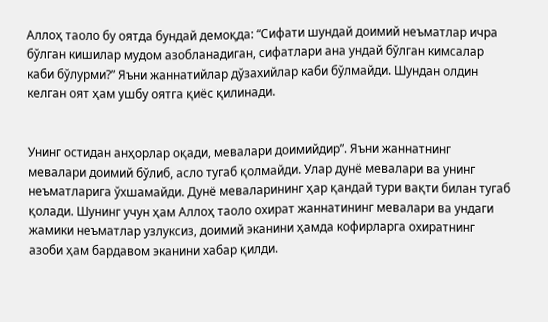Аллоҳ таоло бу оятда бундай демоқда: “Сифати шундай доимий неъматлар ичра бўлган кишилар мудом азобланадиган, сифатлари ана ундай бўлган кимсалар каби бўлурми?” Яъни жаннатийлар дўзахийлар каби бўлмайди. Шундан олдин келган оят ҳам ушбу оятга қиёс қилинади.


Унинг остидан анҳорлар оқади, мевалари доимийдир”. Яъни жаннатнинг мевалари доимий бўлиб, асло тугаб қолмайди. Улар дунё мевалари ва унинг неъматларига ўхшамайди. Дунё меваларининг ҳар қандай тури вақти билан тугаб қолади. Шунинг учун ҳам Аллоҳ таоло охират жаннатининг мевалари ва ундаги жамики неъматлар узлуксиз, доимий эканини ҳамда кофирларга охиратнинг азоби ҳам бардавом эканини хабар қилди.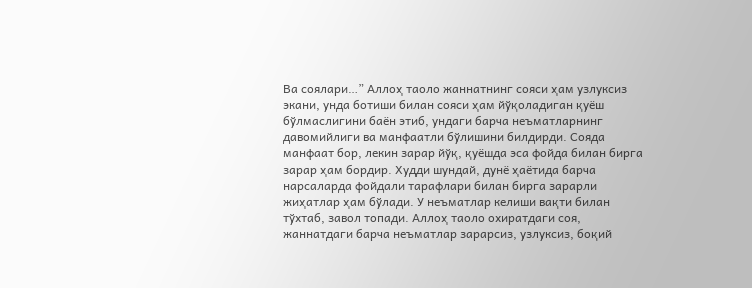Ва соялари…” Аллоҳ таоло жаннатнинг сояси ҳам узлуксиз экани, унда ботиши билан сояси ҳам йўқоладиган қуёш бўлмаслигини баён этиб, ундаги барча неъматларнинг давомийлиги ва манфаатли бўлишини билдирди. Сояда манфаат бор, лекин зарар йўқ, қуёшда эса фойда билан бирга зарар ҳам бордир. Худди шундай, дунё ҳаётида барча нарсаларда фойдали тарафлари билан бирга зарарли жиҳатлар ҳам бўлади. У неъматлар келиши вақти билан тўхтаб, завол топади. Аллоҳ таоло охиратдаги соя, жаннатдаги барча неъматлар зарарсиз, узлуксиз, боқий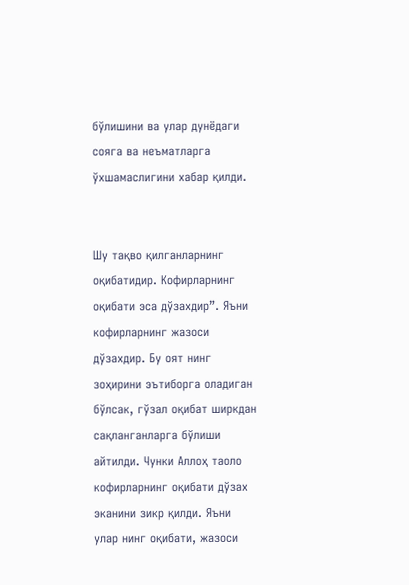бўлишини ва улар дунёдаги сояга ва неъматларга ўхшамаслигини хабар қилди.


Шу тақво қилганларнинг оқибатидир. Кофирларнинг оқибати эса дўзахдир”. Яъни кофирларнинг жазоси дўзахдир. Бу оят нинг зоҳирини эътиборга оладиган бўлсак, гўзал оқибат ширкдан сақланганларга бўлиши айтилди. Чунки Аллоҳ таоло кофирларнинг оқибати дўзах эканини зикр қилди. Яъни улар нинг оқибати, жазоси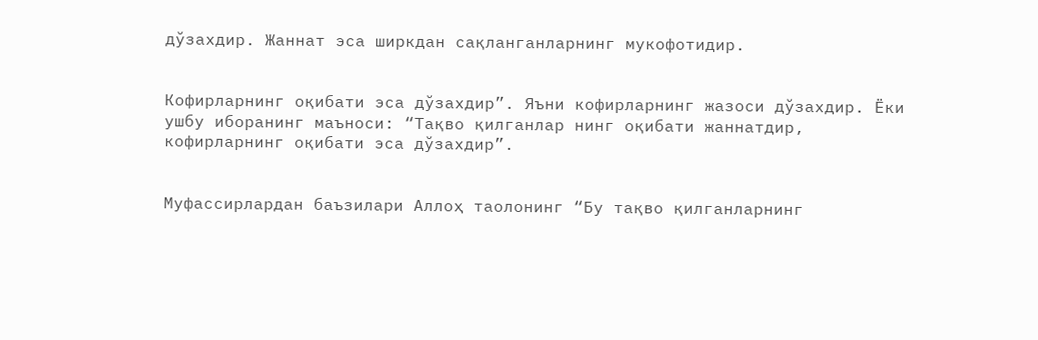дўзахдир. Жаннат эса ширкдан сақланганларнинг мукофотидир.


Кофирларнинг оқибати эса дўзахдир”. Яъни кофирларнинг жазоси дўзахдир. Ёки ушбу иборанинг маъноси: “Тақво қилганлар нинг оқибати жаннатдир, кофирларнинг оқибати эса дўзахдир”.


Муфассирлардан баъзилари Аллоҳ таолонинг “Бу тақво қилганларнинг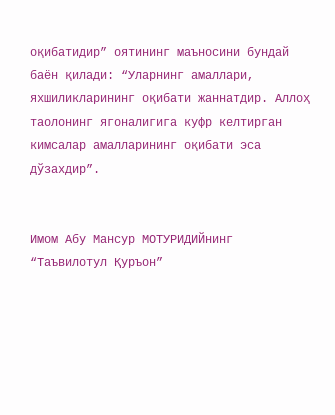оқибатидир” оятининг маъносини бундай баён қилади: “Уларнинг амаллари, яхшиликларининг оқибати жаннатдир. Аллоҳ таолонинг ягоналигига куфр келтирган кимсалар амалларининг оқибати эса дўзахдир”.


Имом Абу Мансур МОТУРИДИЙнинг “Таъвилотул Қуръон”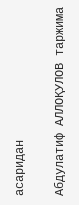асаридан

Абдулатиф АЛЛОҚУЛОВ таржима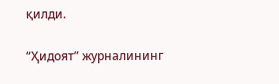қилди.

“Ҳидоят” журналининг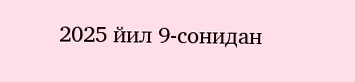2025 йил 9-сонидан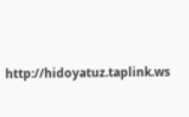http://hidoyatuz.taplink.ws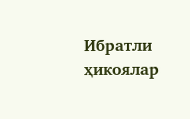Ибратли ҳикоялар